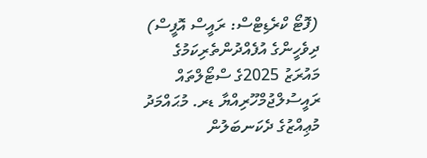(ފޮޓޯ ކްރެޑިޓްސް: ރައީސް އޮފީސް)
ދިވެހީންގެ އުފެއްދުންތެރިކަމުގެ މައުރަޒު 2025ގެ ސްޓޯލްތައް ރައީސުލްޖުމްހޫރިއްޔާ ޑރ. މުޙައްމަދު މުޢިއްޒުގެ ދެކަނބަލުން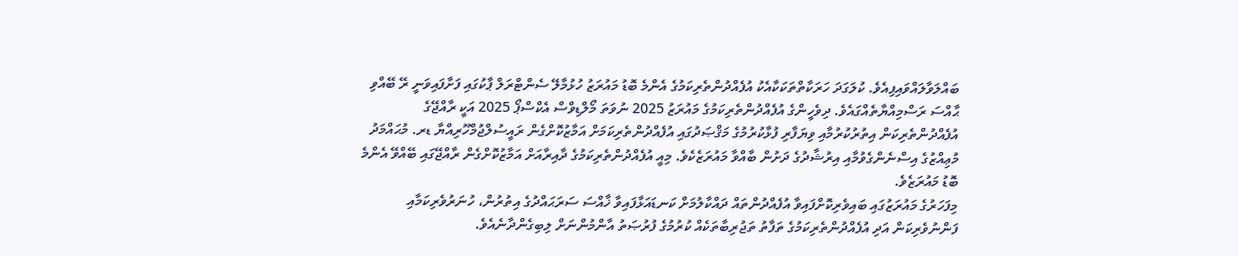ބައްލަވާލައްވައިފިއެވެ. ކުލަގަދަ ހަރަކާތްތަކަކާއެކު އުފެއްދުންތެރިކަމުގެ އެންމެ ބޮޑު މައުރަޒު ހުޅުމާލޭ ސެންޓްރަލް ޕާކުގައި ފަށާފައިވަނީ ރޭ ބޭއްވި ޙާއްސަ ރަސްމިއްޔާތެއްގައެވެ. ދިވެހީންގެ އުފެއްދުންތެރިކަމުގެ މައުރަޒު 2025 ނުވަތަ މޯލްޑިވްސް އެކްސްޕޯ 2025 އަކީ ރާއްޖޭގެ އުފެއްދުންތެރިކަން އިތުރުކުރުމާއި ވިޔަފާރި ފުޅާކުރުމުގެ މަޤްޞަދުގައި އުފެއްދުންތެރިކަމަށް އަމާޒުކޮށްގެން ރައީސުލްޖުމްހޫރިއްޔާ ޑރ. މުޙައްމަދު މުޢިއްޒުގެ އިސްނެންގެވުމާއި އިރުޝާދުގެ ދަށުން ބާއްވާ މައުރަޒެކެވެ. މިއީ އުފެއްދުންތެރިކަމުގެ ދާއިރާއަށް އަމާޒުކޮށްގެން ރާއްޖޭގައި ބޭއްވޭ އެންމެ ބޮޑު މައުރަޒެވެ.
މިފަހަރުގެ މައުރަޒުގައި ބައިވެރިކޮށްފައިވާ އުފެއްދުންތައް ދައްކާލުމަށް ކަނޑައަޅާފައިވާ ޚާއްސަ ސަރަޙައްދުގެ އިތުރުން، ހުނަރުވެރިކަމާއި ފަންނުވެރިކަން އަދި އުފެއްދުންތެރިކަމުގެ ތަފާތު ތަޖުރިބާތަކެއް ކުރުމުގެ ފުރުޞަތު އާންމުންނަށް ލިބިގެންދާނެއެވެ.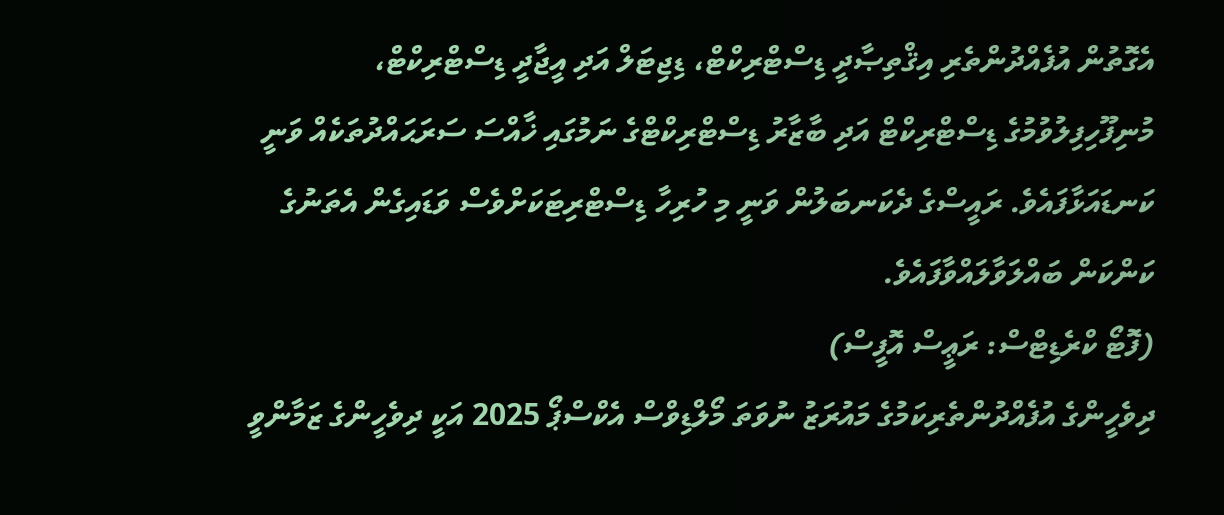އެގޮތުން އުފެއްދުންތެރި އިޤްތިޞާދީ ޑިސްޓްރިކްޓް، ޑިޖިޓަލް އަދި އީޖާދީ ޑިސްޓްރިކްޓް، މުނިފޫހިފިލުވުމުގެ ޑިސްޓްރިކްޓް އަދި ބާޒާރު ޑިސްޓްރިކްޓްގެ ނަމުގައި ޚާއްސަ ސަރަޙައްދުތަކެއް ވަނީ ކަނޑައަޅާފައެވެ. ރައީސްގެ ދެކަނބަލުން ވަނީ މި ހުރިހާ ޑިސްޓްރިޓަކަށްވެސް ވަޑައިގެން އެތަނުގެ ކަންކަން ބައްލަވާލައްވާފައެވެ.
(ފޮޓޯ ކްރެޑިޓްސް: ރަޢީސް އޮފީސް)
ދިވެހީންގެ އުފެއްދުންތެރިކަމުގެ މައުރަޒު ނުވަތަ މޯލްޑިވްސް އެކްސްޕޯ 2025 އަކީ ދިވެހީންގެ ޒަމާންވީ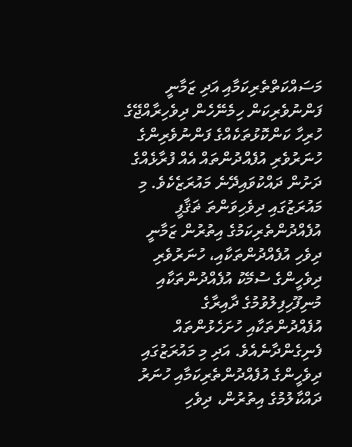މަސައްކަތްތެރިކަމާއި އަދި ޒަމާނީ ފަންނުވެރިކަން ހިމެނޭހެން ދިވެހިރާއްޖޭގެ ހުރިހާ ކަންކޮޅުތަކެއްގެ ފަންނުވެރިންގެ ހުނަރުވެރި އުފެއްދުންތައް އެއް ފުރާޅެއްގެ ދަށުން ދައްކުވައިދޭނެ މައުރަޒެކެވެ. މި މައުރަޒުގައި ދިވެހިވަންތަ ޡަޤާފީ އުފެއްދުންތެރިކަމުގެ އިތުރުން ޒަމާނީ ދިވެހި އުފެއްދުންތަކާއި، ހުނަރުވެރި ދިވެހީންގެ ސުމޭކު އުފެއްދުންތަކާއި މުނިފޫހިފިލުވުމުގެ ދާއިރާގެ އުފެއްދުންތަކާއި ހުށަހެޅުންތައް ފެނިގެންދާނެއެވެ. އަދި މި މައުރަޒުގައި ދިވެހީންގެ އުފެއްދުންތެރިކަމާއި ހުނަރު ދައްކާލުމުގެ އިތުރުން، ދިވެހި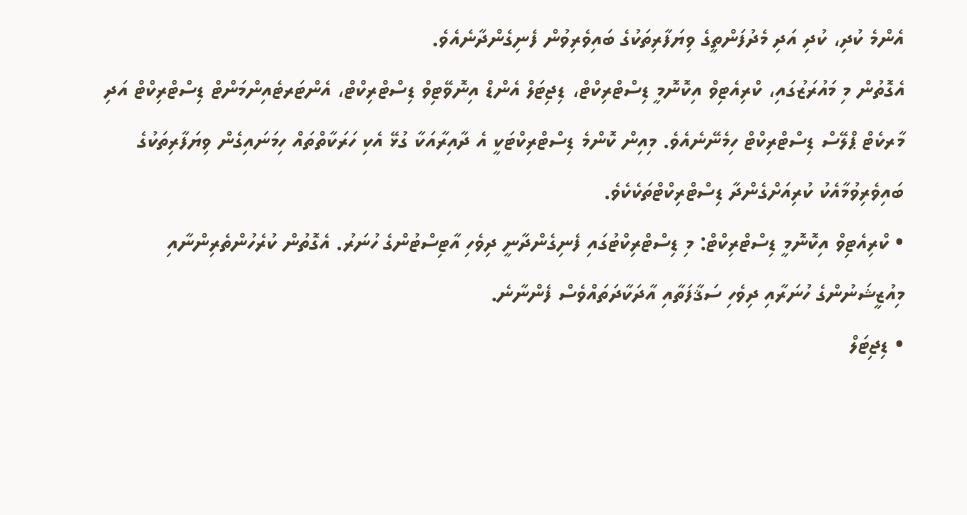އެންމެ ކުދި، ކުދި އަދި މެދުފަންތީގެ ވިޔަފާރިތަކުގެ ބައިވެރިވުން ފެނިގެންދާނެއެވެ.
އެގޮތުން މި މައުރަޒުގައި، ކްރިއެޓިވް އިކޮނޮމީ ޑިސްޓްރިކްޓް، ޑިޖިޓަލް އެންޑް އިނޮވޭޓިވް ޑިސްޓްރިކްޓް، އެންޓަރޓެއިންމަންޓް ޑިސްޓްރިކްޓް އަދި މާރކެޓް ޕްލޭސް ޑިސްޓްރިކްޓް ހިމެނޭނެއެވެ. މިއިން ކޮންމެ ޑިސްޓްރިކްޓަކީ އެ ދާއިރާއަކާ ގުޅޭ އެކި ހަރަކާތްތައް ހިމަނައިގެން ވިޔަފާރިތަކުގެ ބައިވެރިވުމާއެކު ކުރިއަށްގެންދާ ޑިސްޓްރިކްޓްތަކެކެވެ.
• ކްރިއެޓިވް އިކޮނޮމީ ޑިސްޓްރިކްޓް: މި ޑިސްޓްރިކްޓުގައި ފެނިގެންދާނީ ދިވެހި އާޓިސްޓުންގެ ހުނަރު. އެގޮތުން ކުރެހުންތެރިންނާއި މިއުޒީޝަނުންގެ ހުނަރާއި ދިވެހި ސަޤާފަތާއި އާދަކާދަތައްވެސް ފެންނާނެ.
• ޑިޖިޓަލް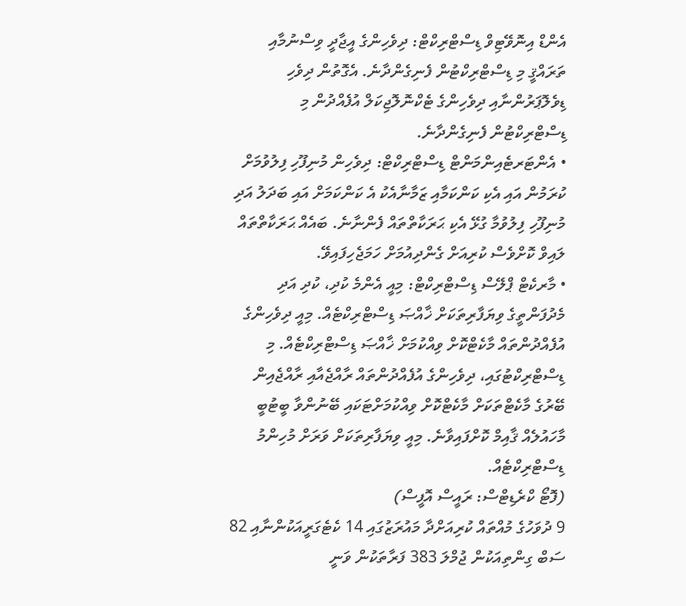އެންޑް އިނޮވޭޓިވް ޑިސްޓްރިކްޓް: ދިވެހިންގެ އީޖާދީ ވިސްނުމާއި ތަރައްޤީ މި ޑިސްޓްރިކްޓުން ފެނިގެންދާނެ. އެގޮތުން ދިވެހި ޑިވެލޮޕަރުންނާއި ދިވެހިންގެ ޓެކްނޮލޮޖިކަލް އުފެއްދުން މި ޑިސްޓްރިކްޓުން ފެނިގެންދާނެ.
• އެންޓަރޓެއިންމަންޓް ޑިސްޓްރިކްޓް: ދިވެހިން މުނިފޫހި ފިލުވުމަށް ކުރަމުން އައި އެކި ކަންކަމާއި ޒަމާނާއެކު އެ ކަންކަމަށް އައި ބަދަލު އަދި މުނިފޫހި ފިލުވުމާ ގުޅޭ އެކި ޙަރަކާތްތައް ފެންނާނެ. ބައެއް ޙަރަކާތްތައް ލައިވް ކޮށްވެސް ކުރިއަށް ގެންދިއުމަށް ހަމަޖެހިފައިވޭ.
• މާރކެޓް ޕްލޭސް ޑިސްޓްރިކްޓް: މިއީ އެންމެ ކުދި، ކުދި އަދި މެދުފަންތީގެ ވިޔަފާރިތަކަށް ޚާއްޞަ ޑިސްޓްރިކްޓެއް. މިއީ ދިވެހިންގެ އުފެއްދުންތައް މާކެޓްކޮށް ވިއްކުމަށް ޚާއްޞަ ޑިސްޓްރިކްޓެއް. މި ޑިސްޓްރިކްޓުގައި، ދިވެހިންގެ އުފެއްދުންތައް ރާއްޖެއާއި ރާއްޖެއިން ބޭރުގެ މާކެޓްތަކަށް މާކެޓްކޮށް ވިއްކުމަށްޓަކައި ބޭނުންވާ ބީޓުބީ މާހައުލެއް ޤާއިމް ކޮށްފައިވާނެ. މިއީ ވިޔަފާރިތަކަށް ވަރަށް މުހިންމު ޑިސްޓްރިކްޓެއް.
(ފޮޓޯ ކްރެޑިޓްސް: ރައީސް އޮފީސް)
9 ދުވަހުގެ މުއްތައް ކުރިއަށްދާ މައުރަޒުގައި 14 ކެޓެގަރީއަކުންނާއި 82 ސަބް ގިންތިއަކުން ޖުމްލަ 383 ފަރާތަކުން ވަނީ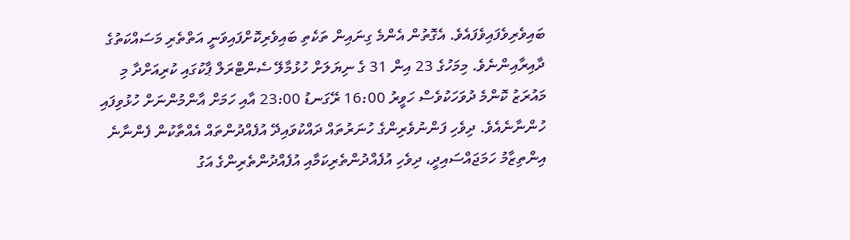ބައިވެރިވެފައިވެފައެވެ. އެގޮތުން އެންމެ ގިނައިން ތަކެތި ބައިވެރިކޮށްފައިވަނީ އަތްތެރި މަސައްކަތުގެ ދާއިރާއިންނެވެ. މިމަހުގެ 23 އިން 31 ގެ ނިޔަލަށް ހުޅުމާލޭ ސެންޓްރަލް ޕާކުގައި ކުރިއަށްދާ މި މައުރަޒު ކޮންމެ ދުވަހަކުވެސް ހަވީރު 16:00 ރޭގަނޑު 23:00 އާއި ހަމަށް އާންމުންނަށް ހުޅުވިފައި ހުންނާނެއެވެ. ދިވެހި ފަންނުވެރިންގެ ހުނަރުތައް ދައްކުވައިދޭ އުފެއްދުންތައް އެއްތާކުން ފެންނާނެ އިންތިޒާމު ހަމަޖައްސައިދީ، ދިވެހި އުފެއްދުންތެރިކަމާއި އުފެއްދުންތެރިންގެ އަގު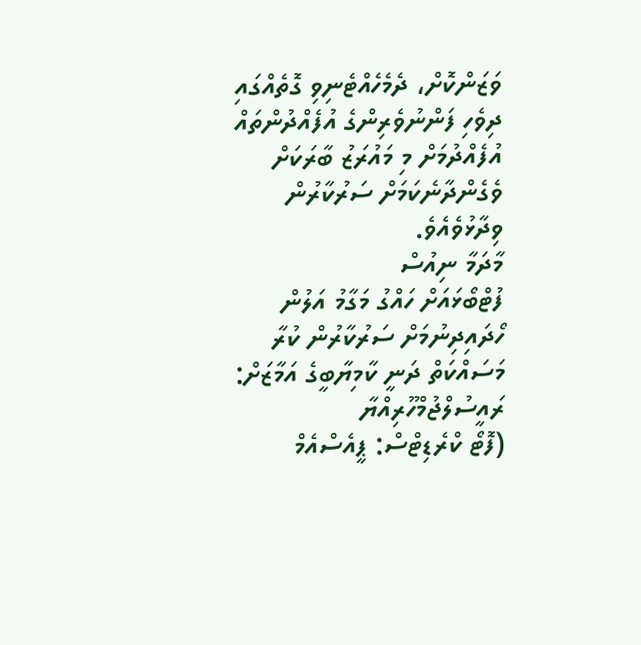ވަޒަންކޮށް، ދެމެހެއްޓެނިވި ގޮތެއްގައި ދިވެހި ފަންނުވެރިންގެ އުފެއްދުންތައް އުފެއްދުމަށް މި މައުރަޒު ބާރަކަށް ވެގެންދާނެކަމަށް ސަރުކާރުން ވިދާޅުވެއެވެ.
މާދަމާ ނިއުސް
ފުޓްބޯޅައަށް ހައްގު މަގާމު އަލުން ހޯދައިދިނުމަށް ސަރުކާރުން ކުރާ މަސައްކަތް ދަނީ ކާމިޔާބީގެ އަމާޒަށް: ރައީސުލްޖުމްހޫރިއްޔާ
(ފޮޓޯ ކްރެޑިޓްސް: ޕީއެސްއެމް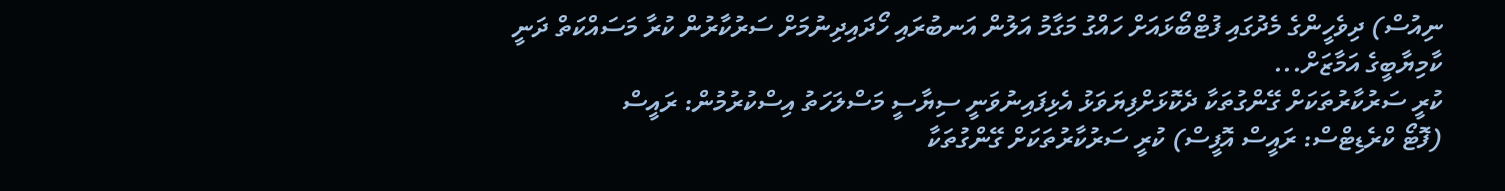ނިއުސް) ދިވެހީންގެ މެދުގައި ފުޓްބޯޅައަށް ހައްގު މަގާމު އަލުން އަނބުރައި ހޯދައިދިނުމަށް ސަރުކާރުން ކުރާ މަސައްކަތް ދަނީ ކާމިޔާބީގެ އަމާޒަށް...
ކުރީ ސަރުކާރުތަކަށް ގޭންގުތަކާ ދެކޮޅަށްފިޔަވަޅު އެޅިފައިނުވަނީ ސިޔާސީ މަސްލަހަތު އިސްކުރުމުން: ރައީސް
(ފޮޓޯ ކްރެޑިޓްސް: ރައީސް އޮފީސް) ކުރީ ސަރުކާރުތަކަށް ގޭންގުތަކާ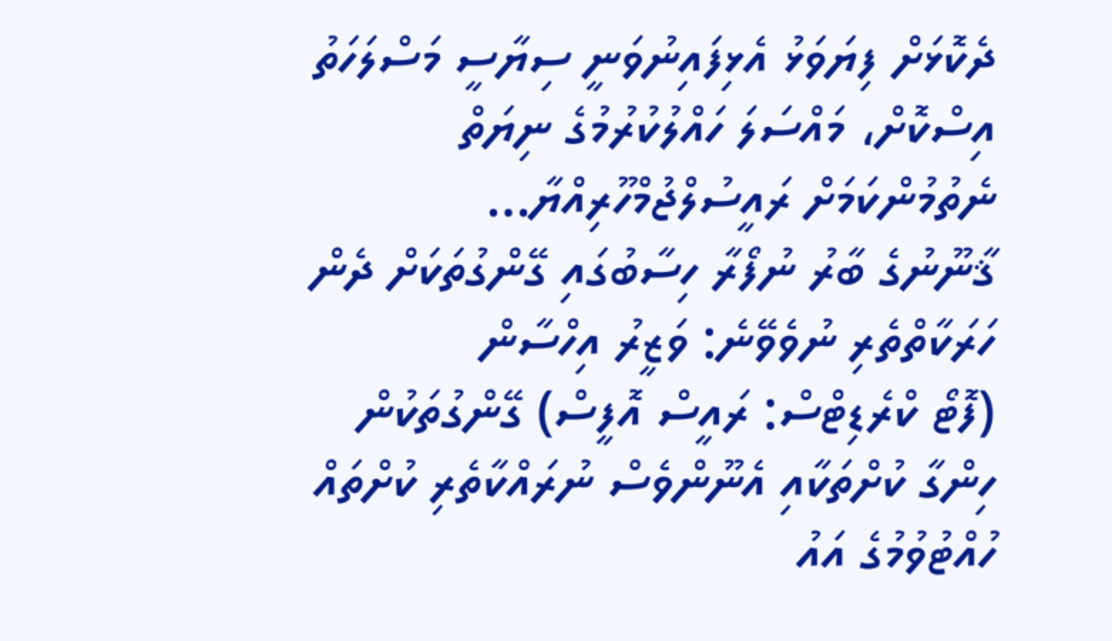ދެކޮޅަށް ފިޔަވަޅު އެޅިފައިނުވަނީ ސިޔާސީ މަސްލަހަތު އިސްކޮށް، މައްސަލަ ހައްލުކުރުމުގެ ނިޔަތް ނެތުމުންކަމަށް ރައީސުލްޖުމްހޫރިއްޔާ...
ޤާނޫނުގެ ބާރު ނުފޯރާ ހިސާބުގައި ގޭންގުތަކަށް ދެން ހަރަކާތްތެރި ނުވެވޭނެ: ވަޒީރު އިހްސާން
(ފޮޓޯ ކްރެޑިޓްސް: ރައީސް އޮފީސް) ގޭންގުތަކުން ހިންގާ ކުށްތަކާއި އެނޫންވެސް ނުރައްކާތެރި ކުށްތައް ހުއްޓުވުމުގެ އައު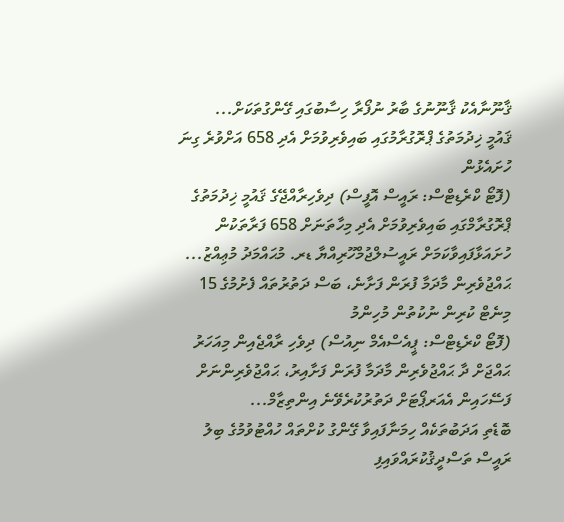ޤާނޫނާއެކު ޤާނޫނުގެ ބާރު ނުފޯރާ ހިސާބުގައި ގޭންގުތަކަށް...
ޤައުމީ ޚިދުމަތުގެ ޕްރޮގުރާމުގައި ބައިވެރިވުމަށް އެދި 658 އަށްވުރެ ގިނަ ހުށައެޅުން
(ފޮޓޯ ކްރެޑިޓްސް: ރައީސް އޮފީސް) ދިވެހިރާއްޖޭގެ ޤައުމީ ޚިދުމަތުގެ ޕްރޮގުރާމްގައި ބައިވެރިވުމަށް އެދި މިހާތަނަށް 658 ފަރާތަކުން ހުށައަޅާފައިވާކަމަށް ރައީސުލްޖުމްހޫރިއްޔާ ޑރ. މުޙައްމަދު މުޢިއްޒު...
ޙައްޖުވެރިން މާދަމާ ފުރަން ފަށާނެ، ބަސް ދަތުރުތައް ފެށުމުގެ 15 މިނެޓް ކުރިން ނުކުތުން މުހިންމު
(ފޮޓޯ ކްރެޑިޓްސް: ޕީއެސްއެމް ނިއުސް) ދިވެހި ރާއްޖެއިން މިއަހަރު ޙައްޖަށް ދާ ޙައްޖުވެރިން މާދަމާ ފުރަން ފަށާއިރު، ޙައްޖުވެރިންނަށް ފަސޭހައިން އެއަރޕޯޓަށް ދަތުރުކުރެވޭނެ އިންތިޒާމް...
ބޮޑެތި އަދަބުތަކެއް ހިމަނާފައިވާ ގޭންގު ކުށްތައް ހުއްޓުވުމުގެ ބިލު ރައީސް ތަސްދީޤުކުރައްވައިފި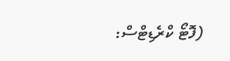(ފޮޓޯ ކްރެޑިޓްސް: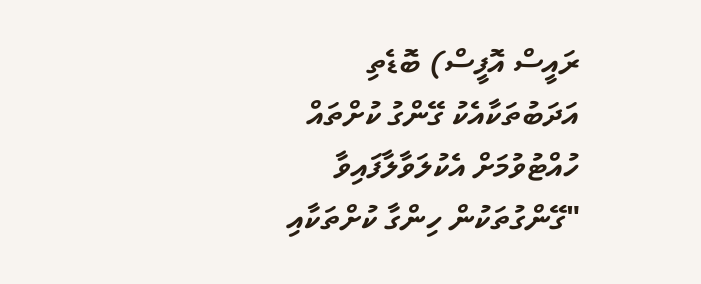ރައީސް އޮފީސް) ބޮޑެތި އަދަބުތަކާއެކު ގޭންގު ކުށްތައް ހުއްޓުވުމަށް އެކުލަވާލާފައިވާ "ގޭންގުތަކުން ހިންގާ ކުށްތަކާއި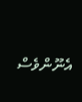އެނޫންވެސް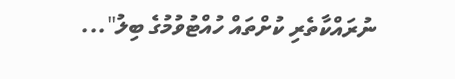ނުރައްކާތެރި ކުށްތައް ހުއްޓުވުމުގެ ބިލު"...